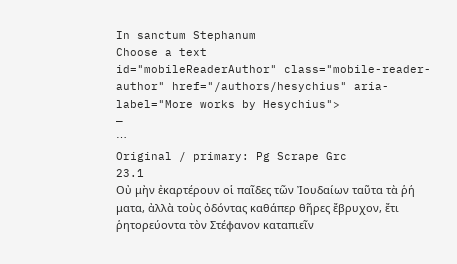In sanctum Stephanum
Choose a text
id="mobileReaderAuthor" class="mobile-reader-author" href="/authors/hesychius" aria-label="More works by Hesychius">
—
⋯
Original / primary: Pg Scrape Grc
23.1
Οὐ μὴν ἐκαρτέρουν οἱ παῖδες τῶν Ἰουδαίων ταῦτα τὰ ῥή ματα, ἀλλὰ τοὺς ὀδόντας καθάπερ θῆρες ἔβρυχον, ἔτι ῥητορεύοντα τὸν Στέφανον καταπιεῖν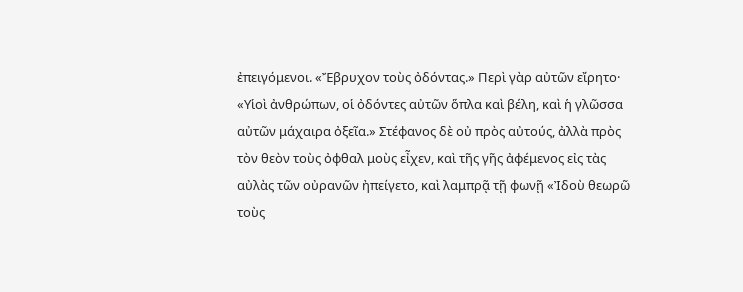ἐπειγόμενοι. «Ἔβρυχον τοὺς ὀδόντας.» Περὶ γὰρ αὐτῶν εἴρητο· «Υἱοὶ ἀνθρώπων, οἱ ὀδόντες αὐτῶν ὅπλα καὶ βέλη, καὶ ἡ γλῶσσα αὐτῶν μάχαιρα ὀξεῖα.» Στέφανος δὲ οὐ πρὸς αὐτούς, ἀλλὰ πρὸς τὸν θεὸν τοὺς ὀφθαλ μοὺς εἶχεν, καὶ τῆς γῆς ἀφέμενος εἰς τὰς αὐλὰς τῶν οὐρανῶν ἠπείγετο, καὶ λαμπρᾷ τῇ φωνῇ «Ἰδοὺ θεωρῶ τοὺς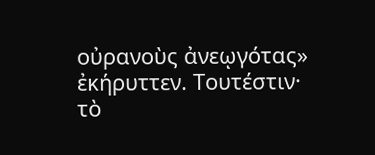οὐρανοὺς ἀνεῳγότας» ἐκήρυττεν. Τουτέστιν· τὸ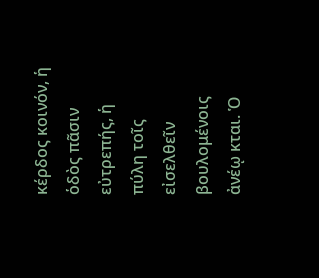κέρδος κοινόν, ἡ ὁδὸς πᾶσιν εὐτρεπής, ἡ πύλη τοῖς εἰσελθεῖν βουλομένοις ἀνέῳ κται. Ὁ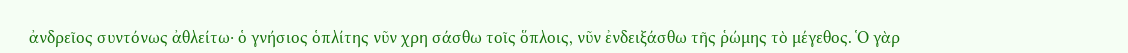ἀνδρεῖος συντόνως ἀθλείτω· ὁ γνήσιος ὁπλίτης νῦν χρη σάσθω τοῖς ὅπλοις, νῦν ἐνδειξάσθω τῆς ῥώμης τὸ μέγεθος. Ὁ γὰρ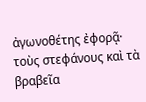ἀγωνοθέτης ἐφορᾷ· τοὺς στεφάνους καὶ τὰ βραβεῖα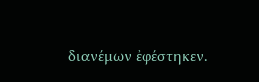διανέμων ἐφέστηκεν.